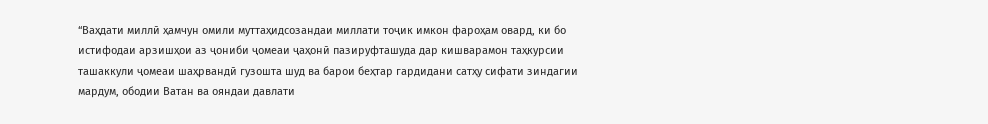“Ваҳдати миллӣ ҳамчун омили муттаҳидсозандаи миллати тоҷик имкон фароҳам овард, ки бо истифодаи арзишҳои аз ҷониби ҷомеаи ҷаҳонӣ пазируфташуда дар кишварамон таҳкурсии ташаккули ҷомеаи шаҳрвандӣ гузошта шуд ва барои беҳтар гардидани сатҳу сифати зиндагии мардум, ободии Ватан ва ояндаи давлати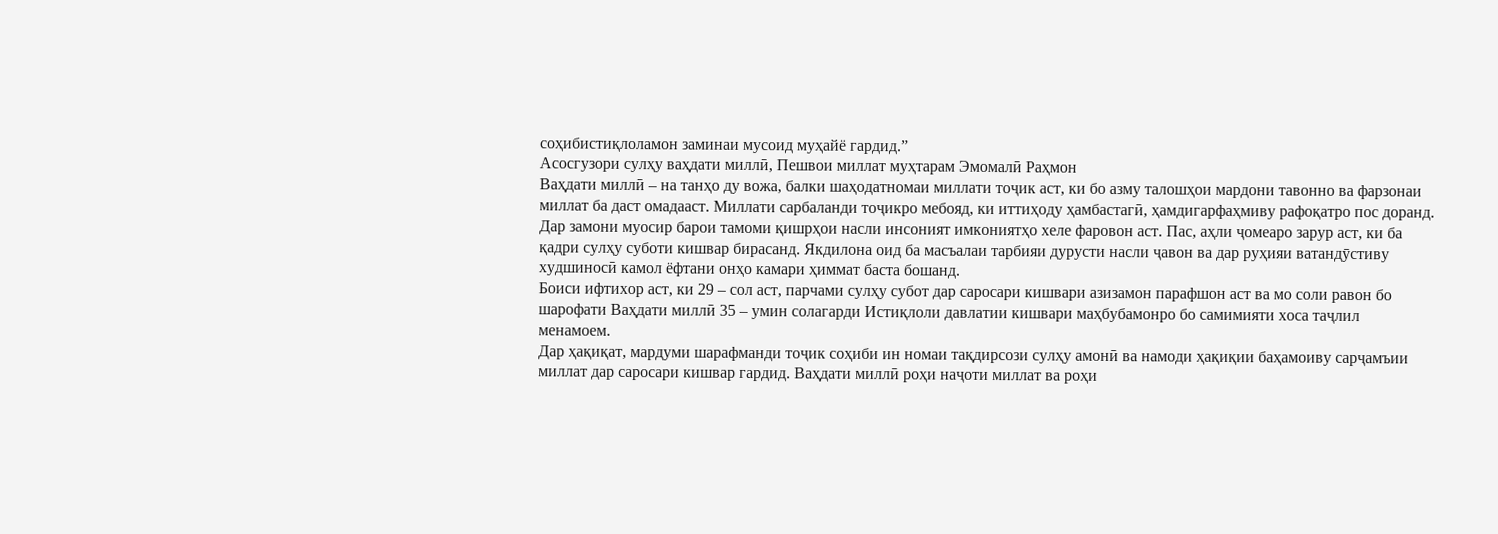соҳибистиқлоламон заминаи мусоид муҳайё гардид.”
Асосгузори сулҳу ваҳдати миллӣ, Пешвои миллат муҳтарам Эмомалӣ Раҳмон
Ваҳдати миллӣ – на танҳо ду вожа, балки шаҳодатномаи миллати тоҷик аст, ки бо азму талошҳои мардони тавонно ва фарзонаи миллат ба даст омадааст. Миллати сарбаланди тоҷикро мебояд, ки иттиҳоду ҳамбастагӣ, ҳамдигарфаҳмиву рафоқатро пос доранд.
Дар замони муосир барои тамоми қишрҳои насли инсоният имкониятҳо хеле фаровон аст. Пас, аҳли ҷомеаро зарур аст, ки ба қадри сулҳу суботи кишвар бирасанд. Якдилона оид ба масъалаи тарбияи дурусти насли ҷавон ва дар руҳияи ватандӯстиву худшиносӣ камол ёфтани онҳо камари ҳиммат баста бошанд.
Боиси ифтихор аст, ки 29 – сол аст, парчами сулҳу субот дар саросари кишвари азизамон парафшон аст ва мо соли равон бо шарофати Ваҳдати миллӣ 35 – умин солагарди Истиқлоли давлатии кишвари маҳбубамонро бо самимияти хоса таҷлил менамоем.
Дар ҳақиқат, мардуми шарафманди тоҷик соҳиби ин номаи тақдирсози сулҳу амонӣ ва намоди ҳақиқии баҳамоиву сарҷамъии миллат дар саросари кишвар гардид. Ваҳдати миллӣ роҳи наҷоти миллат ва роҳи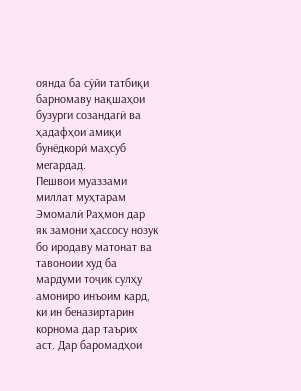оянда ба сӯйи татбиқи барномаву нақшаҳои бузурги созандагӣ ва ҳадафҳои амиқи бунёдкорӣ маҳсуб мегардад.
Пешвои муаззами миллат муҳтарам Эмомалӣ Раҳмон дар як замони ҳассосу нозук бо иродаву матонат ва тавоноии худ ба мардуми тоҷик сулҳу амониро инъоим кард, ки ин беназиртарин корнома дар таърих аст. Дар баромадҳои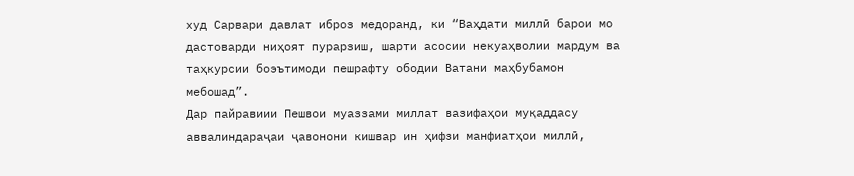худ Сарвари давлат иброз медоранд, ки “Ваҳдати миллӣ барои мо дастоварди ниҳоят пурарзиш, шарти асосии некуаҳволии мардум ва таҳкурсии боэътимоди пешрафту ободии Ватани маҳбубамон мебошад”.
Дар пайравиии Пешвои муаззами миллат вазифаҳои муқаддасу аввалиндараҷаи ҷавонони кишвар ин ҳифзи манфиатҳои миллӣ,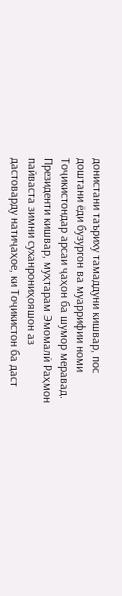донистани таъриху тамаддуни кишвар, пос доштани ёди бузургон ва муаррифии номи Тоҷикистондар арсаи ҷаҳон ба шумор меравад.
Президенти кишвар, муҳтарам Эмомалӣ Раҳмон пайваста зимни суханрониҳояшон аз дастоварду натиҷаҳое, ки Тоҷикистон ба даст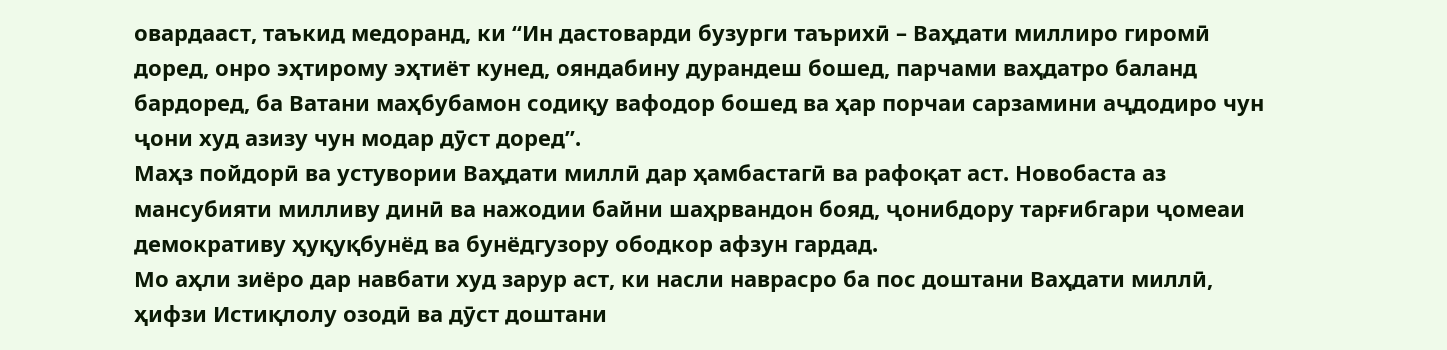овардааст, таъкид медоранд, ки “Ин дастоварди бузурги таърихӣ – Ваҳдати миллиро гиромӣ доред, онро эҳтирому эҳтиёт кунед, ояндабину дурандеш бошед, парчами ваҳдатро баланд бардоред, ба Ватани маҳбубамон содиқу вафодор бошед ва ҳар порчаи сарзамини аҷдодиро чун ҷони худ азизу чун модар дӯст доред”.
Маҳз пойдорӣ ва устувории Ваҳдати миллӣ дар ҳамбастагӣ ва рафоқат аст. Новобаста аз мансубияти милливу динӣ ва нажодии байни шаҳрвандон бояд, ҷонибдору тарғибгари ҷомеаи демокративу ҳуқуқбунёд ва бунёдгузору ободкор афзун гардад.
Мо аҳли зиёро дар навбати худ зарур аст, ки насли наврасро ба пос доштани Ваҳдати миллӣ, ҳифзи Истиқлолу озодӣ ва дӯст доштани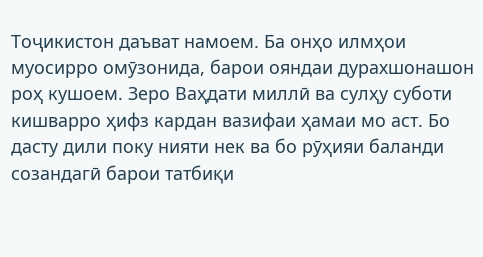Тоҷикистон даъват намоем. Ба онҳо илмҳои муосирро омӯзонида, барои ояндаи дурахшонашон роҳ кушоем. Зеро Ваҳдати миллӣ ва сулҳу суботи кишварро ҳифз кардан вазифаи ҳамаи мо аст. Бо дасту дили поку нияти нек ва бо рӯҳияи баланди созандагӣ барои татбиқи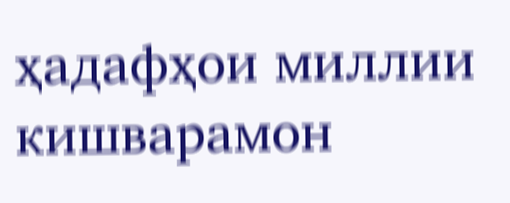ҳадафҳои миллии кишварамон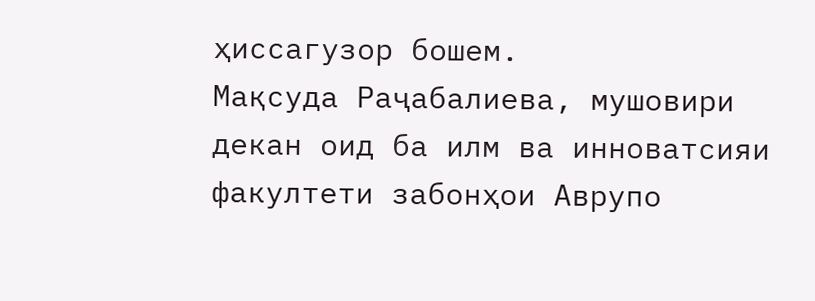ҳиссагузор бошем.
Мақсуда Раҷабалиева, мушовири декан оид ба илм ва инноватсияи факултети забонҳои Аврупо